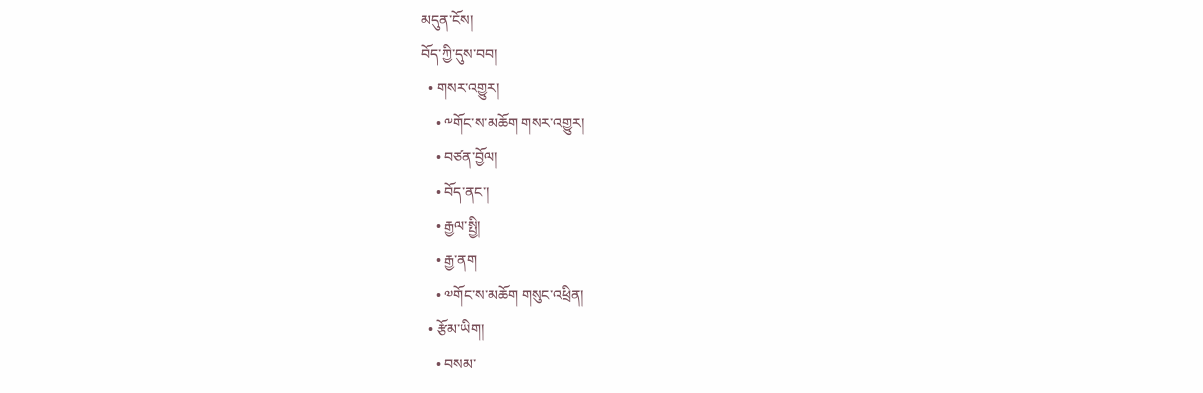མདུན་ངོས།
བོད་ཀྱི་དུས་བབ།
  • གསར་འགྱུར།
    • ༸གོང་ས་མཆོག གསར་འགྱུར།
    • བཙན་བྱོལ།
    • བོད་ནང་།
    • རྒྱལ་སྤྱི།
    • རྒྱ་ནག
    • ༧གོང་ས་མཆོག གསུང་འཕྲིན།
  • རྩོམ་ཡིག།
    • བསམ་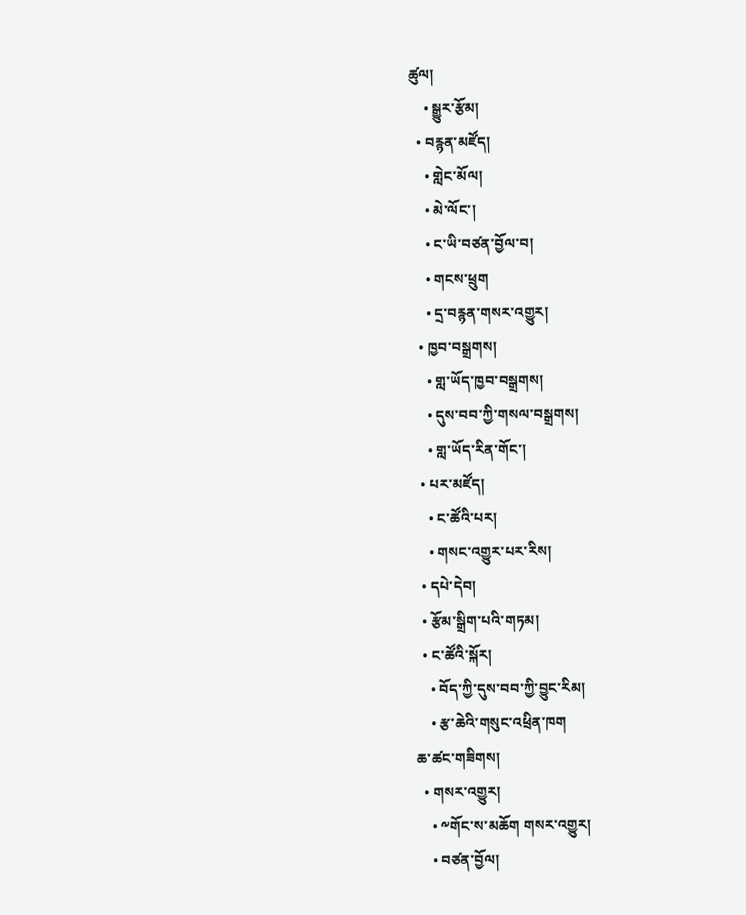ཚུལ།
    • སྒྱུར་རྩོམ།
  • བརྙན་མཛོད།
    • གླེང་མོལ།
    • མེ་ལོང་།
    • ང་ཡི་བཙན་བྱོལ་བ།
    • གངས་ཕྲུག
    • དྲ་བརྙན་གསར་འགྱུར།
  • ཁྱབ་བསྒྲགས།
    • གླ་ཡོད་ཁྱབ་བསྒྲགས།
    • དུས་བབ་ཀྱི་གསལ་བསྒྲགས།
    • གླ་ཡོད་རིན་གོང་།
  • པར་མཛོད།
    • ང་ཚོའི་པར།
    • གསང་འགྱུར་པར་རིས།
  • དཔེ་དེབ།
  • རྩོམ་སྒྲིག་པའི་གཏམ།
  • ང་ཚོའི་སྐོར།
    • བོད་ཀྱི་དུས་བབ་ཀྱི་བྱུང་རིམ།
    • རྩ་ཆེའི་གསུང་འཕྲིན་ཁག
ཆ་ཚང་གཟིགས།
  • གསར་འགྱུར།
    • ༸གོང་ས་མཆོག གསར་འགྱུར།
    • བཙན་བྱོལ།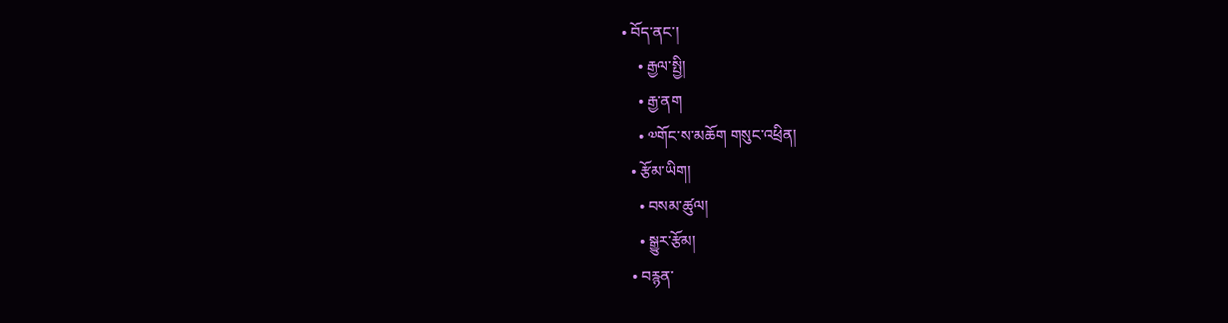• བོད་ནང་།
    • རྒྱལ་སྤྱི།
    • རྒྱ་ནག
    • ༧གོང་ས་མཆོག གསུང་འཕྲིན།
  • རྩོམ་ཡིག།
    • བསམ་ཚུལ།
    • སྒྱུར་རྩོམ།
  • བརྙན་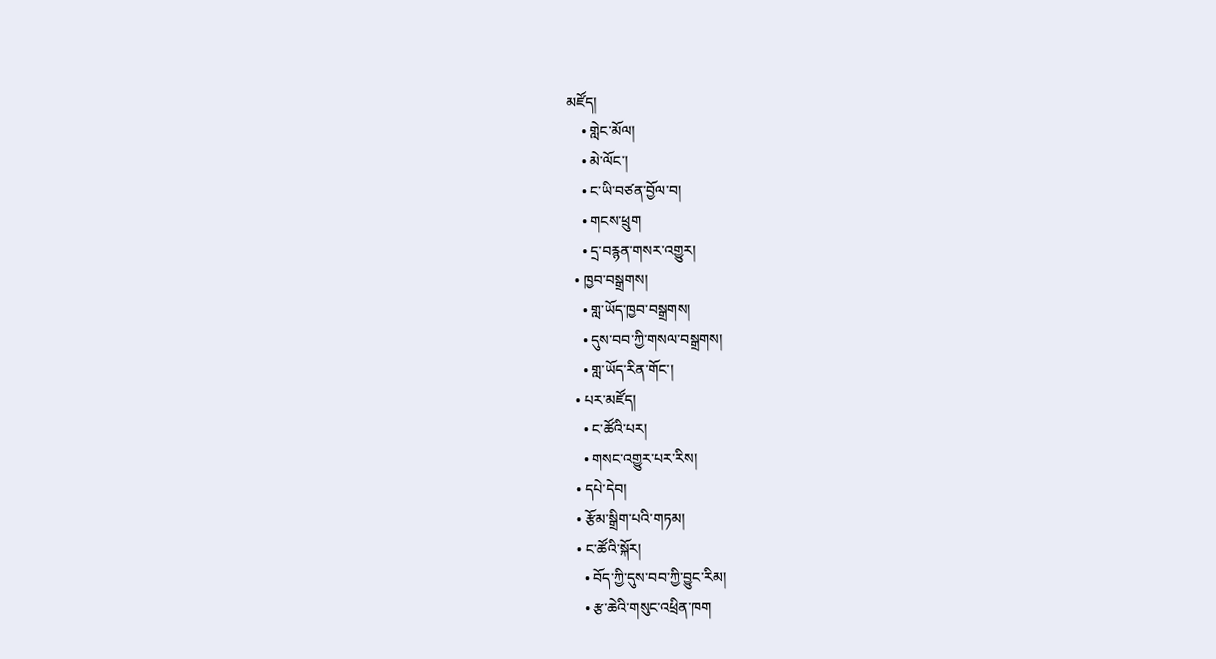མཛོད།
    • གླེང་མོལ།
    • མེ་ལོང་།
    • ང་ཡི་བཙན་བྱོལ་བ།
    • གངས་ཕྲུག
    • དྲ་བརྙན་གསར་འགྱུར།
  • ཁྱབ་བསྒྲགས།
    • གླ་ཡོད་ཁྱབ་བསྒྲགས།
    • དུས་བབ་ཀྱི་གསལ་བསྒྲགས།
    • གླ་ཡོད་རིན་གོང་།
  • པར་མཛོད།
    • ང་ཚོའི་པར།
    • གསང་འགྱུར་པར་རིས།
  • དཔེ་དེབ།
  • རྩོམ་སྒྲིག་པའི་གཏམ།
  • ང་ཚོའི་སྐོར།
    • བོད་ཀྱི་དུས་བབ་ཀྱི་བྱུང་རིམ།
    • རྩ་ཆེའི་གསུང་འཕྲིན་ཁག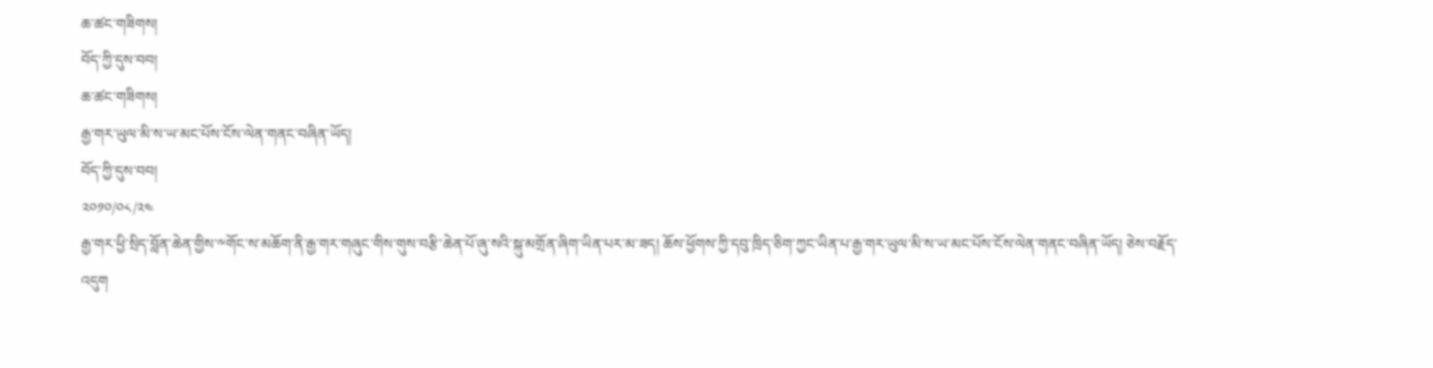ཆ་ཚང་གཟིགས།
བོད་ཀྱི་དུས་བབ།
ཆ་ཚང་གཟིགས།
རྒྱ་གར་ཡུལ་མི་ས་ཡ་མང་པོས་ངོས་ལེན་གནང་བཞིན་ཡོད།
བོད་ཀྱི་དུས་བབ།
༢༠༡༠/༠༨/༢༤
རྒྱ་གར་ཕྱི་སྲིད་བློན་ཆེན་གྱིས་༸གོང་ས་མཆོག་ནི་རྒྱ་གར་གཞུང་གིས་གུས་བརྩི་ཆེན་པོ་ཞུ་སའི་སྐུ་མགྲོན་ཞིག་ཡིན་པར་མ་ཟད། ཆོས་ཕྱོགས་ཀྱི་དབུ་ཁྲིད་ཅིག་ཀྱང་ཡིན་པ་རྒྱ་གར་ཡུལ་མི་ས་ཡ་མང་པོས་ངོས་ལེན་གནང་བཞིན་ཡོད། ཅེས་བརྗོད་འདུག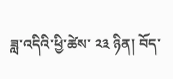ཟླ་འདིའི་ཕྱི་ཚེས་ ༢༣ ཉིན། བོད་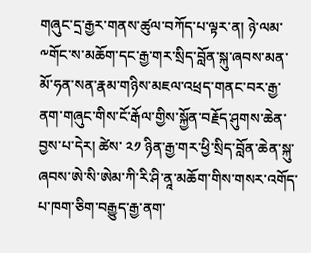གཞུང་དྲ་རྒྱར་གནས་ཚུལ་བཀོད་པ་ལྟར་ན། ཉེ་ལམ་༸གོང་ས་མཆོག་དང་རྒྱ་གར་སྲིད་བློན་སྐུ་ཞབས་མན་མོ་ཧན་སན་རྣམ་གཉིས་མཇལ་འཕྲད་གནང་བར་རྒྱ་ནག་གཞུང་གིས་ངོ་རྒོལ་གྱིས་སྐྱོན་བརྗོད་ཤུགས་ཆེན་བྱས་པ་དེར། ཚེས་ ༢༡ ཉིན་རྒྱ་གར་ཕྱི་སྲིད་བློན་ཆེན་སྐུ་ཞབས་ཨེ་སི་ཨེམ་ཀི་རི་ཤི་ནཱ་མཆོག་གིས་གསར་འགོད་པ་ཁག་ཅིག་བརྒྱུད་རྒྱ་ནག་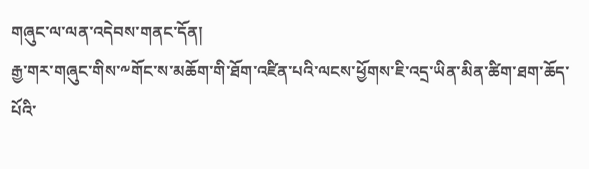གཞུང་ལ་ལན་འདེབས་གནང་དོན།
རྒྱ་གར་གཞུང་གིས་༸གོང་ས་མཆོག་གི་ཐོག་འཛིན་པའི་ལངས་ཕྱོགས་ཇི་འདྲ་ཡིན་མིན་ཚིག་ཐག་ཆོད་པོའི་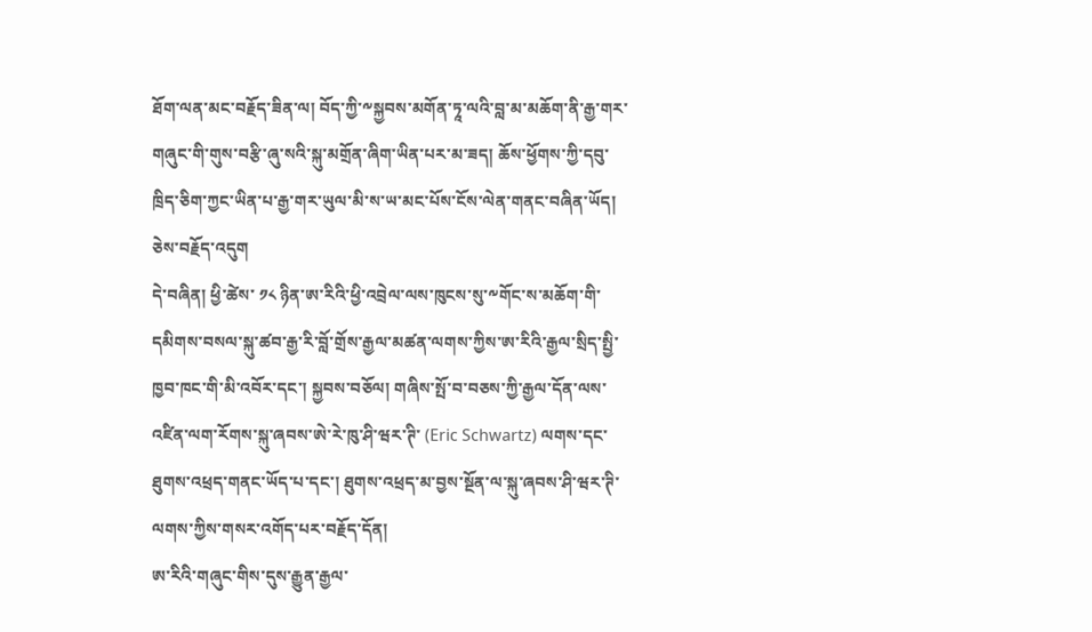ཐོག་ལན་མང་བརྗོད་ཟིན་ལ། བོད་ཀྱི་༸སྐྱབས་མགོན་ཏཱ་ལའི་བླ་མ་མཆོག་ནི་རྒྱ་གར་གཞུང་གི་གུས་བརྩི་ཞུ་སའི་སྐུ་མགྲོན་ཞིག་ཡིན་པར་མ་ཟད། ཆོས་ཕྱོགས་ཀྱི་དབུ་ཁྲིད་ཅིག་ཀྱང་ཡིན་པ་རྒྱ་གར་ཡུལ་མི་ས་ཡ་མང་པོས་ངོས་ལེན་གནང་བཞིན་ཡོད། ཅེས་བརྗོད་འདུག
དེ་བཞིན། ཕྱི་ཚེས་ ༡༨ ཉིན་ཨ་རིའི་ཕྱི་འབྲེལ་ལས་ཁུངས་སུ་༸གོང་ས་མཆོག་གི་དམིགས་བསལ་སྐུ་ཚབ་རྒྱ་རི་བློ་གྲོས་རྒྱལ་མཚན་ལགས་ཀྱིས་ཨ་རིའི་རྒྱལ་སྲིད་སྤྱི་ཁྱབ་ཁང་གི་མི་འབོར་དང་། སྐྱབས་བཅོལ། གཞིས་སྤོ་བ་བཅས་ཀྱི་རྒྱལ་དོན་ལས་འཛིན་ལག་རོགས་སྐུ་ཞབས་ཨེ་རེ་ཁུ་ཤི་ཝར་ཊི་ (Eric Schwartz) ལགས་དང་ཐུགས་འཕྲད་གནང་ཡོད་པ་དང་། ཐུགས་འཕྲད་མ་བྱས་སྔོན་ལ་སྐུ་ཞབས་ཤི་ཝར་ཊི་ལགས་ཀྱིས་གསར་འགོད་པར་བརྗོད་དོན།
ཨ་རིའི་གཞུང་གིས་དུས་རྒྱུན་རྒྱལ་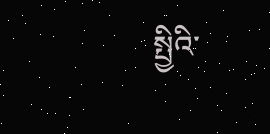སྤྱིའི་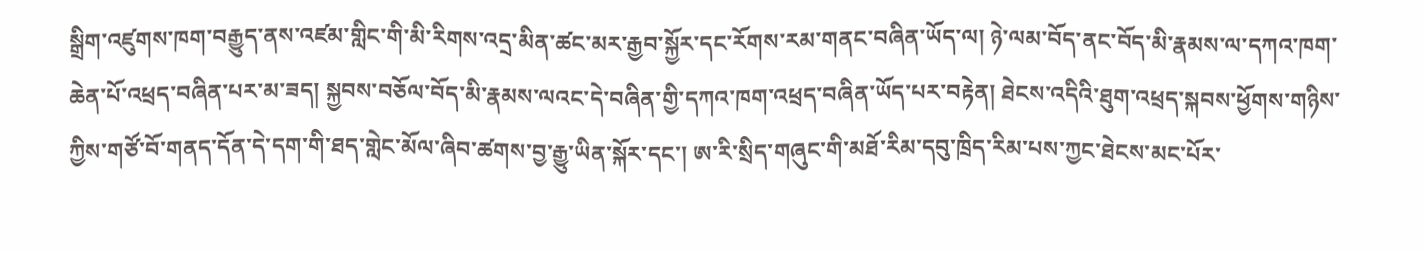སྒྲིག་འཛུགས་ཁག་བརྒྱུད་ནས་འཛམ་གླིང་གི་མི་རིགས་འདྲ་མིན་ཚང་མར་རྒྱབ་སྐྱོར་དང་རོགས་རམ་གནང་བཞིན་ཡོད་ལ། ཉེ་ལམ་བོད་ནང་བོད་མི་རྣམས་ལ་དཀའ་ཁག་ཆེན་པོ་འཕྲད་བཞིན་པར་མ་ཟད། སྐྱབས་བཅོལ་བོད་མི་རྣམས་ལའང་དེ་བཞིན་གྱི་དཀའ་ཁག་འཕྲད་བཞིན་ཡོད་པར་བརྟེན། ཐེངས་འདིའི་ཐུག་འཕྲད་སྐབས་ཕྱོགས་གཉིས་ཀྱིས་གཙོ་བོ་གནད་དོན་དེ་དག་གི་ཐད་གླེང་མོལ་ཞིབ་ཚགས་བྱ་རྒྱུ་ཡིན་སྐོར་དང་། ཨ་རི་སྲིད་གཞུང་གི་མཐོ་རིམ་དབུ་ཁྲིད་རིམ་པས་ཀྱང་ཐེངས་མང་པོར་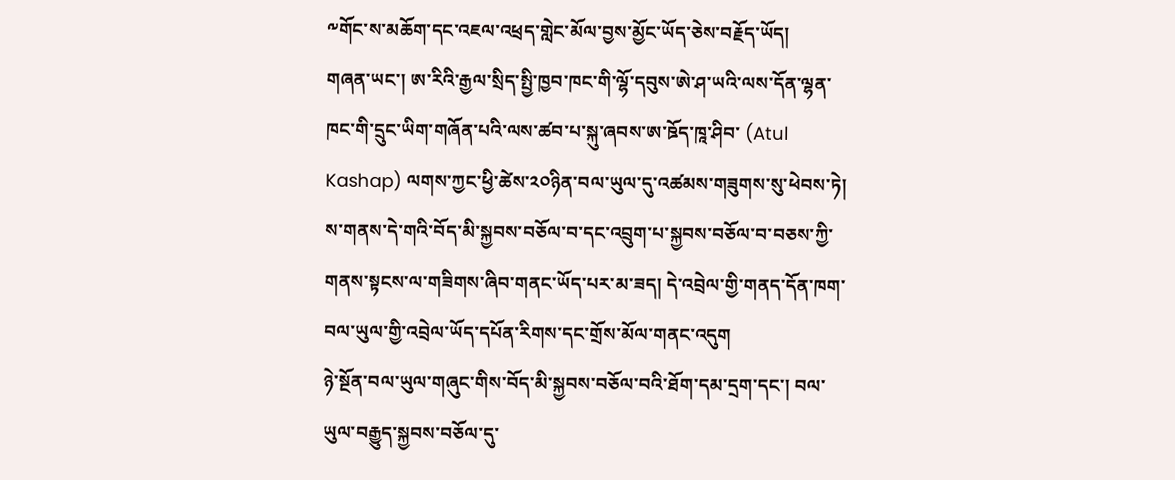༸གོང་ས་མཆོག་དང་འཇལ་འཕྲད་གླེང་མོལ་བྱས་མྱོང་ཡོད་ཅེས་བརྗོད་ཡོད།
གཞན་ཡང་། ཨ་རིའི་རྒྱལ་སྲིད་སྤྱི་ཁྱབ་ཁང་གི་ལྷོ་དབུས་ཨེ་ཤ་ཡའི་ལས་དོན་ལྷན་ཁང་གི་དྲུང་ཡིག་གཞོན་པའི་ལས་ཚབ་པ་སྐུ་ཞབས་ཨ་ཋོད་ཁཱ་ཤིབ་ (Atul Kashap) ལགས་ཀྱང་ཕྱི་ཚེས་༢༠ཉིན་བལ་ཡུལ་དུ་འཚམས་གཟུགས་སུ་ཕེབས་ཏེ། ས་གནས་དེ་གའི་བོད་མི་སྐྱབས་བཅོལ་བ་དང་འབྲུག་པ་སྐྱབས་བཅོལ་བ་བཅས་ཀྱི་གནས་སྟངས་ལ་གཟིགས་ཞིབ་གནང་ཡོད་པར་མ་ཟད། དེ་འབྲེལ་གྱི་གནད་དོན་ཁག་བལ་ཡུལ་གྱི་འབྲེལ་ཡོད་དཔོན་རིགས་དང་གྲོས་མོལ་གནང་འདུག
ཉེ་སྔོན་བལ་ཡུལ་གཞུང་གིས་བོད་མི་སྐྱབས་བཅོལ་བའི་ཐོག་དམ་དྲག་དང་། བལ་ཡུལ་བརྒྱུད་སྐྱབས་བཅོལ་དུ་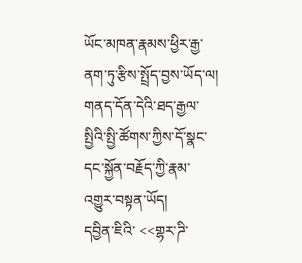ཡོང་མཁན་རྣམས་ཕྱིར་རྒྱ་ནག་ཏུ་རྩིས་སྤྲོད་བྱས་ཡོད་ལ། གནད་དོན་དེའི་ཐད་རྒྱལ་སྤྱིའི་སྤྱི་ཚོགས་ཀྱིས་དོ་སྣང་དང་སྐྱོན་བརྗོད་ཀྱི་རྣམ་འགྱུར་བསྟན་ཡོད།
དབྱིན་ཇིའི་ <<གྷར་ཌི་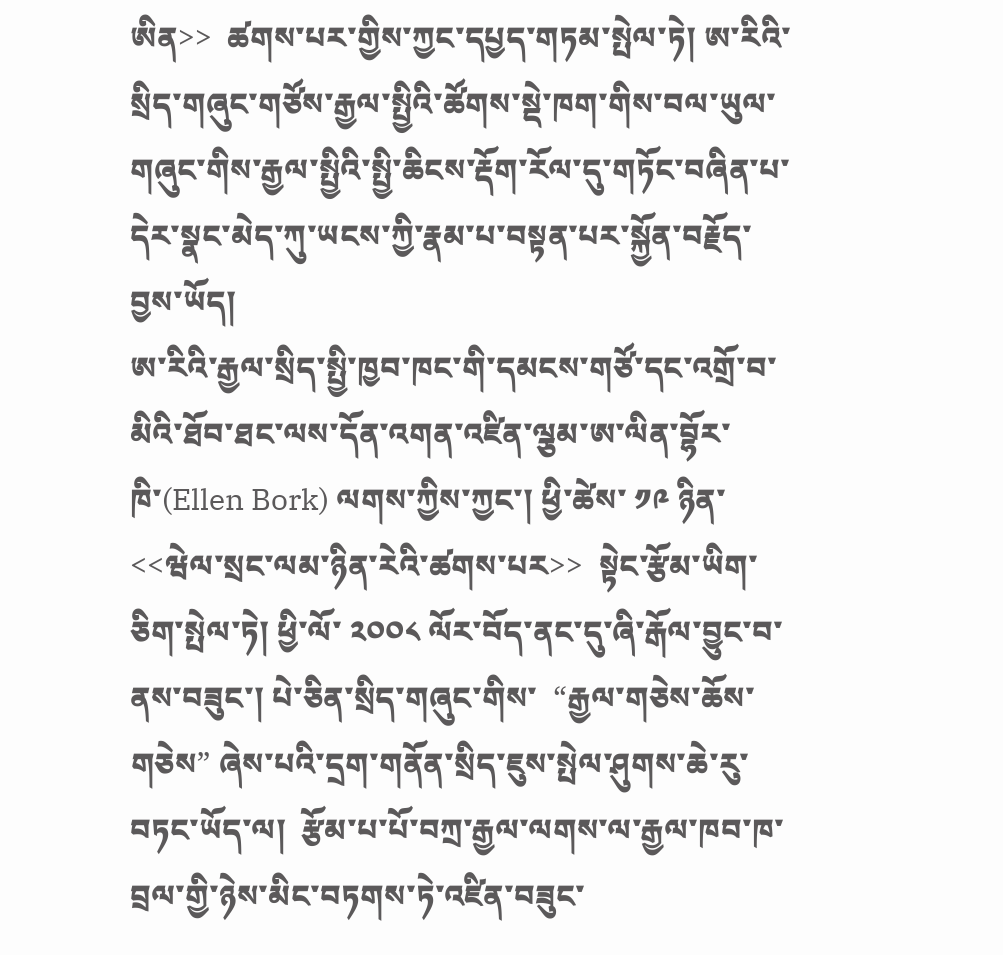ཨིན>>  ཚགས་པར་གྱིས་ཀྱང་དཔྱད་གཏམ་སྤེལ་ཏེ། ཨ་རིའི་སྲིད་གཞུང་གཙོས་རྒྱལ་སྤྱིའི་ཚོགས་སྡེ་ཁག་གིས་བལ་ཡུལ་གཞུང་གིས་རྒྱལ་སྤྱིའི་སྤྱི་ཆིངས་རྡོག་རོལ་དུ་གཏོང་བཞིན་པ་དེར་སྣང་མེད་ཀུ་ཡངས་ཀྱི་རྣམ་པ་བསྟན་པར་སྐྱོན་བརྗོད་བྱས་ཡོད།
ཨ་རིའི་རྒྱལ་སྲིད་སྤྱི་ཁྱབ་ཁང་གི་དམངས་གཙོ་དང་འགྲོ་བ་མིའི་ཐོབ་ཐང་ལས་དོན་འགན་འཛིན་ལྕམ་ཨ་ལིན་བྷོར་ཁི་(Ellen Bork) ལགས་ཀྱིས་ཀྱང་། ཕྱི་ཚེས་ ༡༩ ཉིན་ <<ཝེལ་སྲང་ལམ་ཉིན་རེའི་ཚགས་པར>>  སྟེང་རྩོམ་ཡིག་ཅིག་སྤེལ་ཏེ། ཕྱི་ལོ་ ༢༠༠༨ ལོར་བོད་ནང་དུ་ཞི་རྒོལ་བྱུང་བ་ནས་བཟུང་། པེ་ཅིན་སྲིད་གཞུང་གིས་  “རྒྱལ་གཅེས་ཆོས་གཅེས” ཞེས་པའི་དྲག་གནོན་སྲིད་ཇུས་སྤེལ་ཤུགས་ཆེ་རུ་བཏང་ཡོད་ལ།  རྩོམ་པ་པོ་བཀྲ་རྒྱལ་ལགས་ལ་རྒྱལ་ཁབ་ཁ་བྲལ་གྱི་ཉེས་མིང་བཏགས་ཏེ་འཛིན་བཟུང་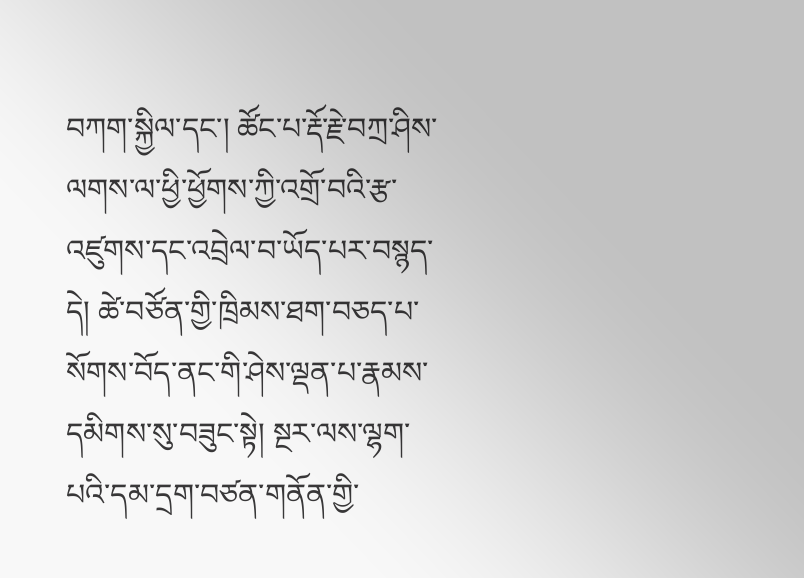བཀག་སྐྱིལ་དང་། ཚོང་པ་རྡོ་རྗེ་བཀྲ་ཤིས་ལགས་ལ་ཕྱི་ཕྱོགས་ཀྱི་འགྲོ་བའི་རྩ་འཛུགས་དང་འབྲེལ་བ་ཡོད་པར་བསྙད་དེ། ཚེ་བཙོན་གྱི་ཁྲིམས་ཐག་བཅད་པ་སོགས་བོད་ནང་གི་ཤེས་ལྡན་པ་རྣམས་དམིགས་སུ་བཟུང་སྟེ། སྔར་ལས་ལྷག་པའི་དམ་དྲག་བཙན་གནོན་གྱི་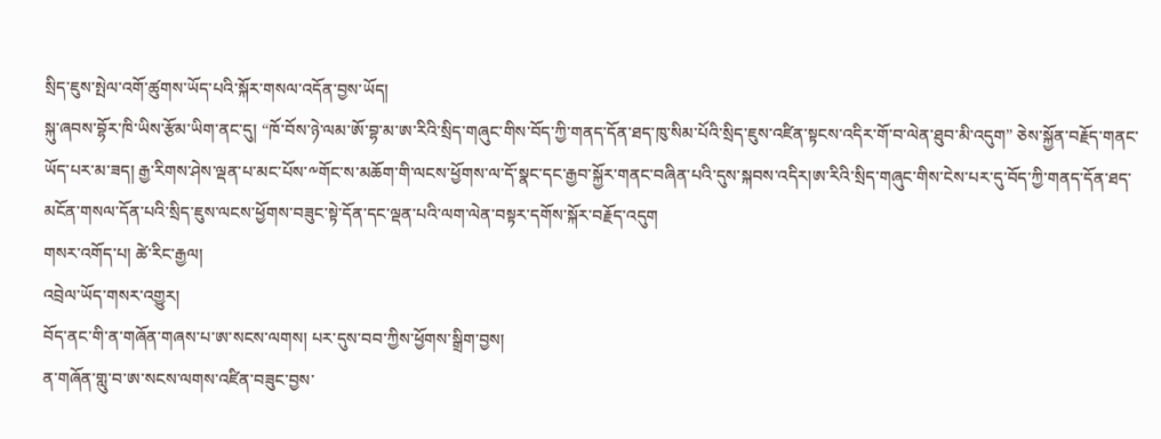སྲིད་ཇུས་སྤེལ་འགོ་ཚུགས་ཡོད་པའི་སྐོར་གསལ་འདོན་བྱས་ཡོད།
སྐུ་ཞབས་བྷོར་ཁི་ཡིས་རྩོམ་ཡིག་ནང་དུ། “ཁོ་བོས་ཉེ་ལམ་ཨོ་བྷ་མ་ཨ་རིའི་སྲིད་གཞུང་གིས་བོད་ཀྱི་གནད་དོན་ཐད་ཁུ་སིམ་པོའི་སྲིད་ཇུས་འཛིན་སྟངས་འདིར་གོ་བ་ལེན་ཐུབ་མི་འདུག” ཅེས་སྐྱོན་བརྗོད་གནང་ཡོད་པར་མ་ཟད། རྒྱ་རིགས་ཤེས་ལྡན་པ་མང་པོས་༸གོང་ས་མཆོག་གི་ལངས་ཕྱོགས་ལ་དོ་སྣང་དང་རྒྱབ་སྐྱོར་གནང་བཞིན་པའི་དུས་སྐབས་འདིར།ཨ་རིའི་སྲིད་གཞུང་གིས་ངེས་པར་དུ་བོད་ཀྱི་གནད་དོན་ཐད་མངོན་གསལ་དོན་པའི་སྲིད་ཇུས་ལངས་ཕྱོགས་བཟུང་སྟེ་དོན་དང་ལྡན་པའི་ལག་ལེན་བསྟར་དགོས་སྐོར་བརྗོད་འདུག
གསར་འགོད་པ། ཚེ་རིང་རྒྱལ།
འབྲེལ་ཡོད་གསར་འགྱུར།
བོད་ནང་གི་ན་གཞོན་གཞས་པ་ཨ་སངས་ལགས། པར་དུས་བབ་ཀྱིས་ཕྱོགས་སྒྲིག་བྱས།
ན་གཞོན་གླུ་བ་ཨ་སངས་ལགས་འཛིན་བཟུང་བྱས་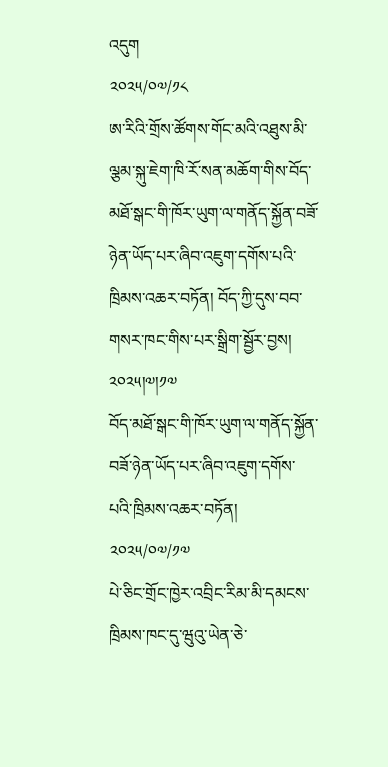འདུག
༢༠༢༥/༠༧/༡༨
ཨ་རིའི་གྲོས་ཚོགས་གོང་མའི་འཐུས་མི་ལྕམ་སྐུ་ཇེག་ཁི་རོ་སན་མཆོག་གིས་བོད་མཐོ་སྒང་གི་ཁོར་ཡུག་ལ་གནོད་སྐྱོན་བཟོ་ཉེན་ཡོད་པར་ཞིབ་འཇུག་དགོས་པའི་ཁྲིམས་འཆར་བཏོན། བོད་ཀྱི་དུས་བབ་གསར་ཁང་གིས་པར་སྒྲིག་སྦྱོར་བྱས། ༢༠༢༥།༧།༡༧
བོད་མཐོ་སྒང་གི་ཁོར་ཡུག་ལ་གནོད་སྐྱོན་བཟོ་ཉེན་ཡོད་པར་ཞིབ་འཇུག་དགོས་པའི་ཁྲིམས་འཆར་བཏོན།
༢༠༢༥/༠༧/༡༧
པེ་ཅིང་གྲོང་ཁྱེར་འབྲིང་རིམ་མི་དམངས་ཁྲིམས་ཁང་དུ་ཝུའུ་ཡེན་ཅེ་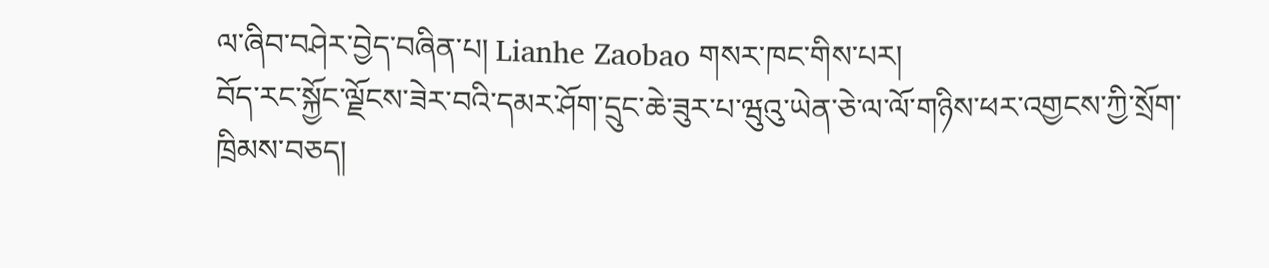ལ་ཞིབ་བཤེར་བྱེད་བཞིན་པ། Lianhe Zaobao གསར་ཁང་གིས་པར།
བོད་རང་སྐྱོང་ལྗོངས་ཟེར་བའི་དམར་ཤོག་དྲུང་ཆེ་ཟུར་པ་ཝུའུ་ཡེན་ཅེ་ལ་ལོ་གཉིས་ཕར་འགྱངས་ཀྱི་སྲོག་ཁྲིམས་བཅད།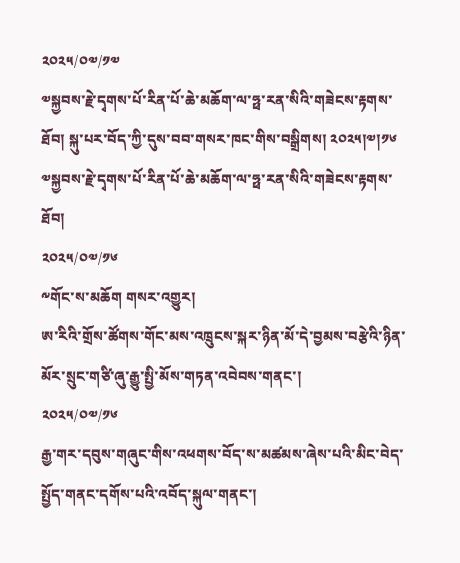༢༠༢༥/༠༧/༡༧
༧སྐྱབས་རྗེ་དྭགས་པོ་རིན་པོ་ཆེ་མཆོག་ལ་ཧྥ་རན་སིའི་གཟེངས་རྟགས་ཐོབ། སྐུ་པར་བོད་ཀྱི་དུས་བབ་གསར་ཁང་གིས་བསྒྲིགས། ༢༠༢༥།༧།༡༦
༧སྐྱབས་རྗེ་དྭགས་པོ་རིན་པོ་ཆེ་མཆོག་ལ་ཧྥ་རན་སིའི་གཟེངས་རྟགས་ཐོབ།
༢༠༢༥/༠༧/༡༦
༸གོང་ས་མཆོག གསར་འགྱུར།
ཨ་རིའི་གྲོས་ཚོགས་གོང་མས་འཁྲུངས་སྐར་ཉིན་མོ་དེ་བྱམས་བརྩེའི་ཉིན་མོར་སྲུང་གཙི་ཞུ་རྒྱུ་སྤྱི་མོས་གཏན་འབེབས་གནང་།
༢༠༢༥/༠༧/༡༦
རྒྱ་གར་དབུས་གཞུང་གིས་འཕགས་བོད་ས་མཚམས་ཞེས་པའི་མིང་བེད་སྤྱོད་གནང་དགོས་པའི་འབོད་སྐུལ་གནང་།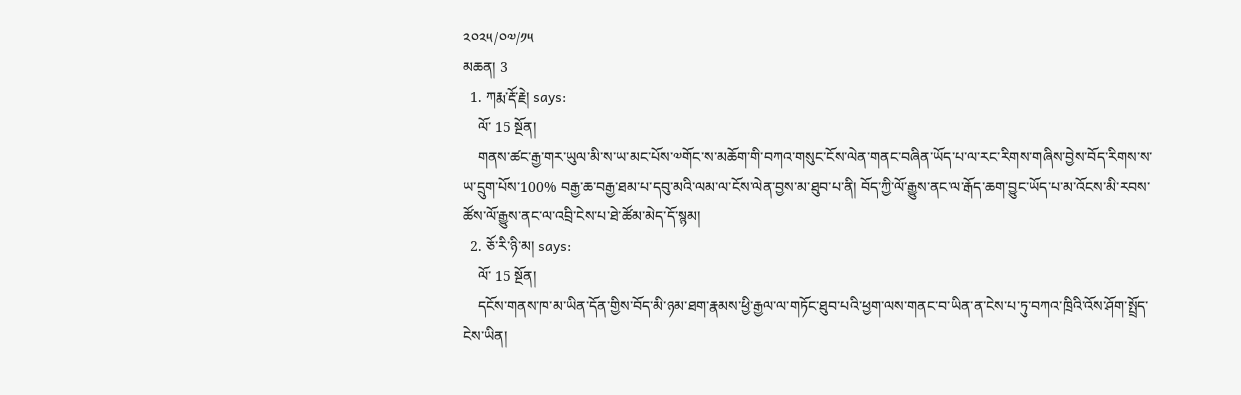༢༠༢༥/༠༧/༡༥
མཆན། 3
  1. ཀརྨ་རྡོ་རྗེ། says:
    ལོ་ 15 སྔོན།
    གནས་ཚང་རྒྱ་གར་ཡུལ་མི་ས་ཡ་མང་པོས་༧གོང་ས་མཆོག་གི་བཀའ་གསུང་ངོས་ལེན་གནང་བཞིན་ཡོད་པ་ལ་རང་རིགས་གཞིས་བྱེས་བོད་རིགས་ས་ཡ་དྲུག་པོས་100% བརྒྱ་ཆ་བརྒྱ་ཐམ་པ་དབུ་མའི་ལམ་ལ་ངོས་ལེན་བྱས་མ་ཐུབ་པ་ནི། བོད་ཀྱི་ལོ་རྒྱུས་ནང་ལ་རྒོད་ཆག་བྱུང་ཡོད་པ་མ་འོངས་མི་རབས་ཚོས་ལོ་རྒྱུས་ནང་ལ་འབྲི་ངེས་པ་ཐེ་ཚོམ་མེད་དོ་སྙམ།
  2. ཅོ་རི་ཉི་མ། says:
    ལོ་ 15 སྔོན།
    དངོས་གནས་ཁ་མ་ཡིན་དོན་གྱིས་བོད་མི་ཉམ་ཐག་རྣམས་ཕྱི་རྒྱལ་ལ་གཏོང་ཐུབ་པའི་ཕྱག་ལས་གནང་བ་ཡིན་ན་ངེས་པ་ཏུ་བཀའ་ཁྲིའི་འོས་ཤོག་སྤྲོད་ངེས་ཡིན།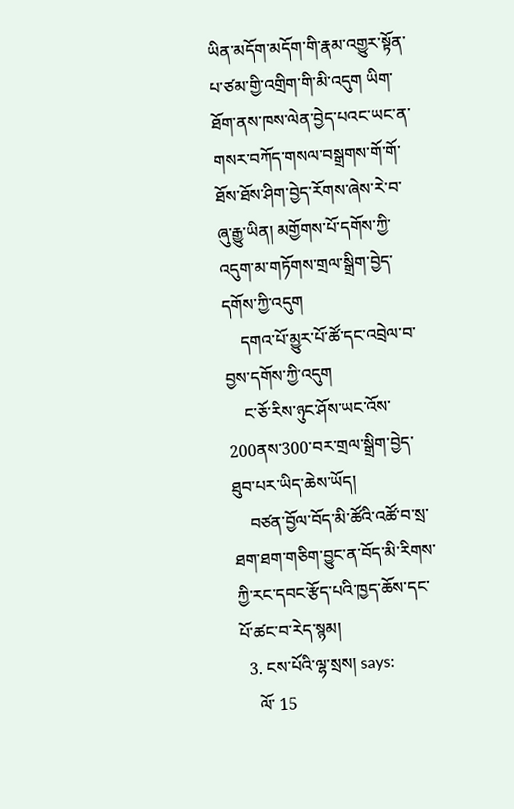ཡིན་མདོག་མདོག་གི་རྣམ་འགྱུར་སྟོན་པ་ཙམ་གྱི་འགྲིག་གི་མི་འདུག ཡིག་ཐོག་ནས་ཁས་ལེན་བྱེད་པའང་ཡང་ན་གསར་བཀོད་གསལ་བསྒྲགས་གོ་གོ་ཐོས་ཐོས་ཤིག་བྱེད་རོགས་ཞེས་རེ་བ་ཞུ་རྒྱུ་ཡིན། མགྱོགས་པོ་དགོས་ཀྱི་འདུག་མ་གཏོགས་གྲལ་སྒྲིག་བྱེད་དགོས་ཀྱི་འདུག
    དགའ་པོ་མྱུར་པོ་ཚོ་དང་འབྲེལ་བ་བྱས་དགོས་ཀྱི་འདུག
    ང་ཅོ་རིས་ཉུང་ཤོས་ཡང་འོས་200ནས་300་བར་གྲལ་སྒྲིག་བྱེད་ཐུབ་པར་ཡིད་ཆེས་ཡོད།
    བཙན་བྱོལ་བོད་མི་ཚོའི་འཚོ་བ་སྲ་ཐག་ཐག་གཅིག་བྱུང་ན་བོད་མི་རིགས་ཀྱི་རང་དབང་རྩོད་པའི་ཁྱད་ཆོས་དང་པོ་ཚང་བ་རེད་སྙམ།
  3. ངས་པོའི་ལྷ་སྲས། says:
    ལོ་ 15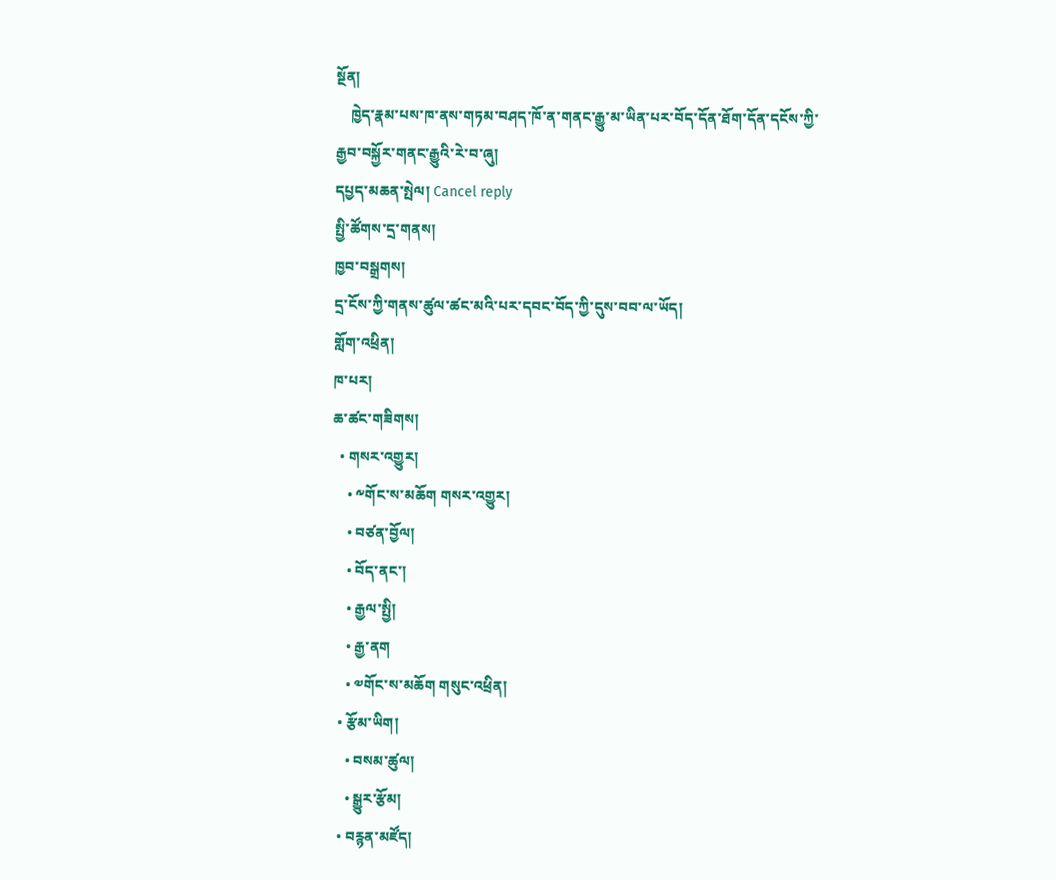སྔོན།
    ཁྱེད་རྣམ་པས་ཁ་ནས་གཏམ་བཤད་ཁོ་ན་གནང་རྒྱུ་མ་ཡིན་པར་བོད་དོན་ཐོག་དོན་དངོས་ཀྱི་རྒྱབ་བསྐྱོར་གནང་རྒྱུའི་རེ་བ་ཞུ།
དཔྱད་མཆན་སྤེལ། Cancel reply
སྤྱི་ཚོགས་དྲ་གནས།
ཁྱབ་བསྒྲགས།
དྲ་ངོས་ཀྱི་གནས་ཚུལ་ཚང་མའི་པར་དབང་བོད་ཀྱི་དུས་བབ་ལ་ཡོད།
གློག་འཕྲིན།
ཁ་པར།
ཆ་ཚང་གཟིགས།
  • གསར་འགྱུར།
    • ༸གོང་ས་མཆོག གསར་འགྱུར།
    • བཙན་བྱོལ།
    • བོད་ནང་།
    • རྒྱལ་སྤྱི།
    • རྒྱ་ནག
    • ༧གོང་ས་མཆོག གསུང་འཕྲིན།
  • རྩོམ་ཡིག།
    • བསམ་ཚུལ།
    • སྒྱུར་རྩོམ།
  • བརྙན་མཛོད།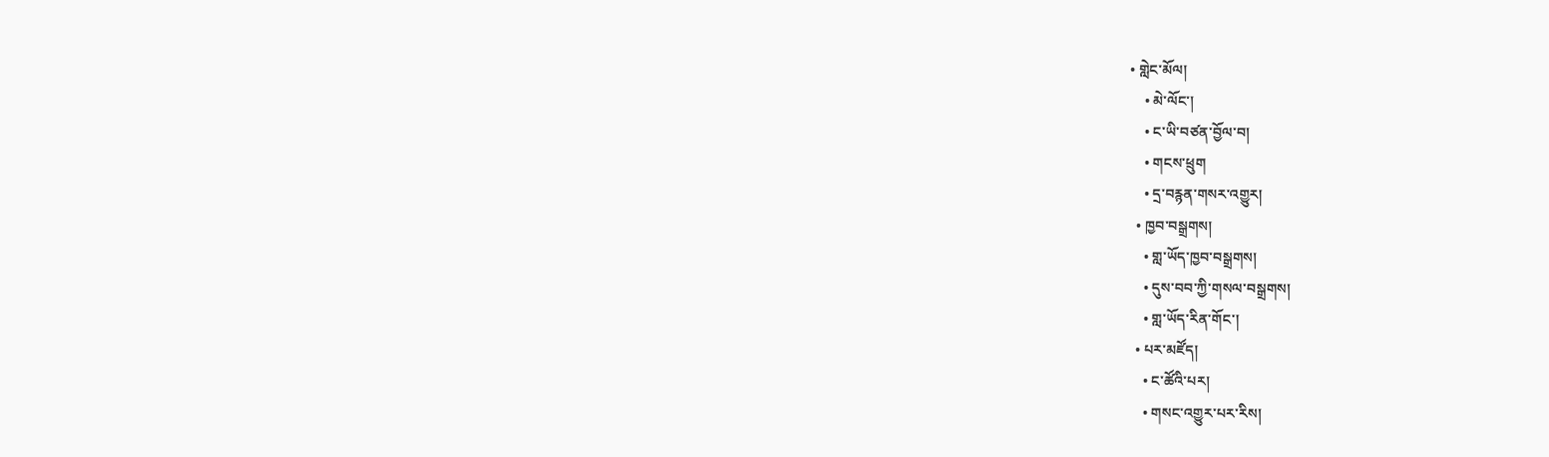• གླེང་མོལ།
    • མེ་ལོང་།
    • ང་ཡི་བཙན་བྱོལ་བ།
    • གངས་ཕྲུག
    • དྲ་བརྙན་གསར་འགྱུར།
  • ཁྱབ་བསྒྲགས།
    • གླ་ཡོད་ཁྱབ་བསྒྲགས།
    • དུས་བབ་ཀྱི་གསལ་བསྒྲགས།
    • གླ་ཡོད་རིན་གོང་།
  • པར་མཛོད།
    • ང་ཚོའི་པར།
    • གསང་འགྱུར་པར་རིས།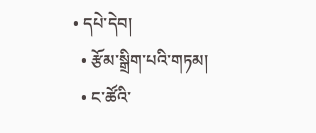• དཔེ་དེབ།
  • རྩོམ་སྒྲིག་པའི་གཏམ།
  • ང་ཚོའི་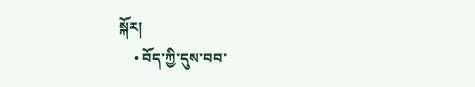སྐོར།
    • བོད་ཀྱི་དུས་བབ་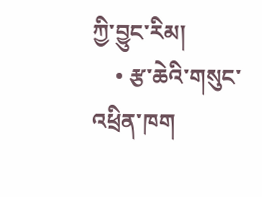ཀྱི་བྱུང་རིམ།
    • རྩ་ཆེའི་གསུང་འཕྲིན་ཁག